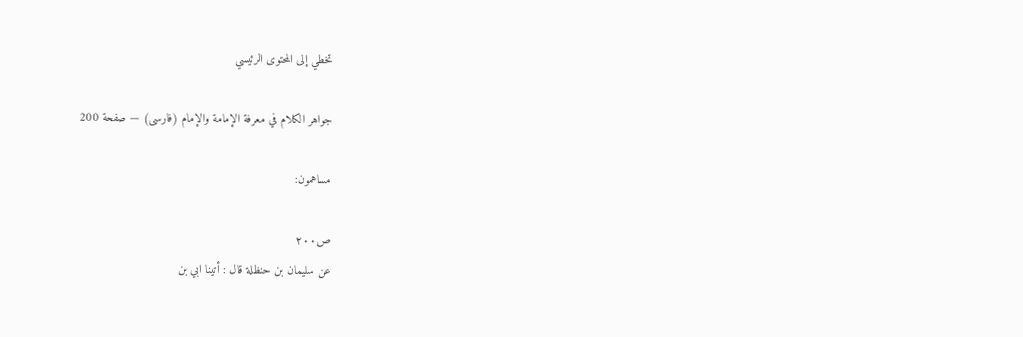تخطي إلى المحتوى الرئيسي

جواهر الكلام في معرفة الإمامة والإمام (فارسى) — صفحة 200

مساهمون:

ص٢٠٠
عن سليمان بن حنظلة قال : أتينا ابي بن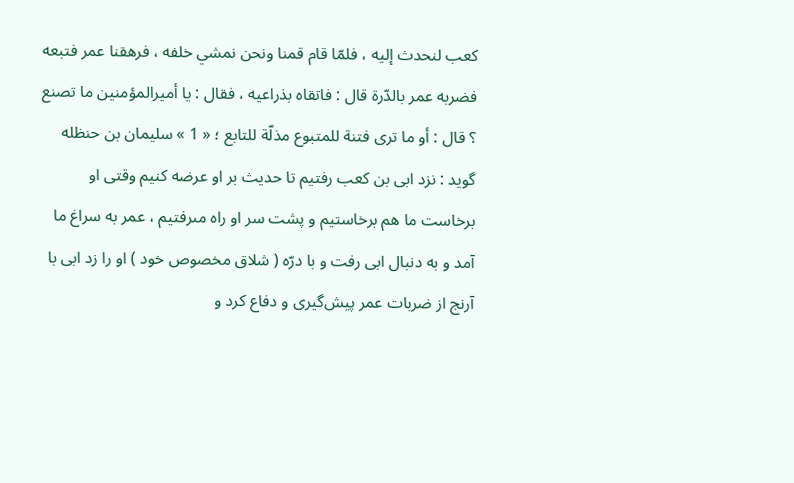كعب لنحدث إليه ، فلمّا قام قمنا ونحن نمشي خلفه ، فرهقنا عمر فتبعه فضربه عمر بالدّرة قال : فاتقاه بذراعيه ، فقال : يا أميرالمؤمنين ما تصنع ؟ قال : أو ما ترى فتنة للمتبوع مذلّة للتابع ؛ « 1 » سليمان بن حنظله گويد : نزد ابى بن كعب رفتيم تا حديث بر او عرضه كنيم وقتى او برخاست ما هم برخاستيم و پشت سر او راه مىرفتيم ، عمر به سراغ ما آمد و به دنبال ابى رفت و با درّه ( شلاق مخصوص خود ) او را زد ابى با آرنج از ضربات عمر پيش‌گيرى و دفاع كرد و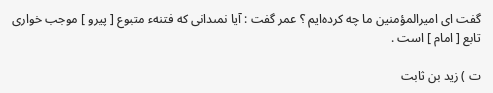گفت اى اميرالمؤمنين ما چه كرده‌ايم ؟ عمر گفت : آيا نمىدانى كه فتنهء متبوع [ پيرو ] موجب خوارى تابع [ امام ] است .

ت ) زيد بن ثابت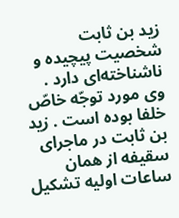زيد بن ثابت شخصيت پيچيده و ناشناخته‌اى دارد . وى مورد توجّه خاصّ خلفا بوده است . زيد بن ثابت در ماجراى سقيفه از همان ساعات اوليه تشكيل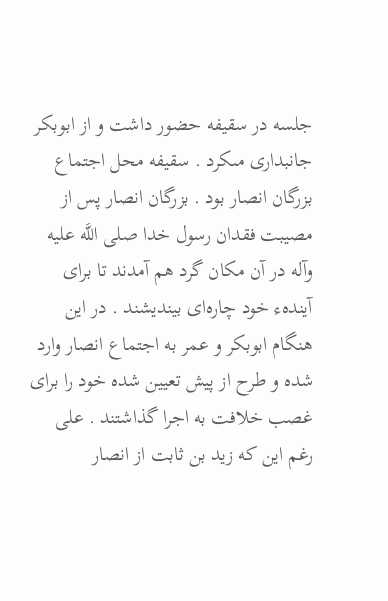جلسه در سقيفه حضور داشت و از ابوبكر جانبدارى مىكرد . سقيفه محل اجتماع بزرگان انصار بود . بزرگان انصار پس از مصيبت فقدان رسول خدا صلى اللَّه عليه وآله در آن مكان گرد هم آمدند تا براى آيندهء خود چاره‌اى بينديشند . در اين هنگام ابوبكر و عمر به اجتماع انصار وارد شده و طرح از پيش تعيين شده خود را براى غصب خلافت به اجرا گذاشتند . على رغم اين كه زيد بن ثابت از انصار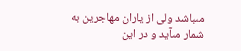مىباشد ولى از ياران مهاجرين به شمار مىآيد و در اين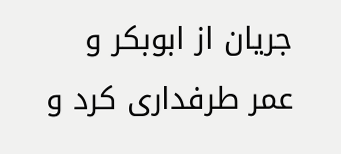جريان از ابوبكر و عمر طرفدارى كرد و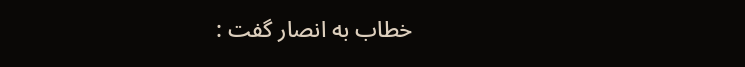خطاب به انصار گفت :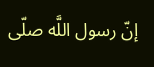إنّ رسول اللَّه صلّى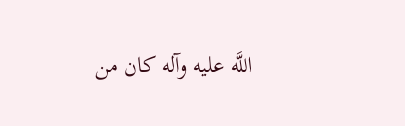اللَّه عليه وآله كان من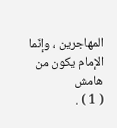المهاجرين ، وإنّما الإمام يكون من
هامش
( 1 ) .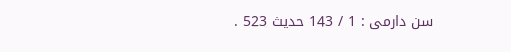سن دارمى : 1 / 143 حديث 523 .